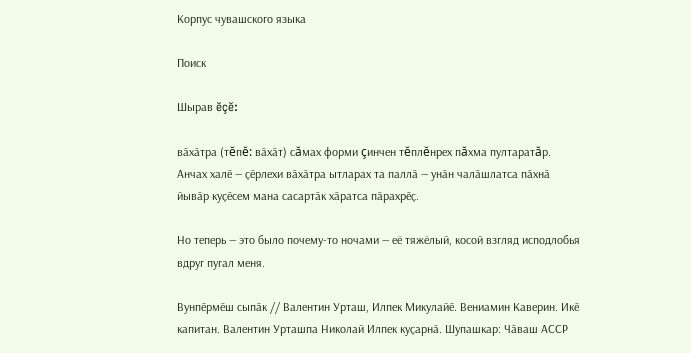Корпус чувашского языка

Поиск

Шырав ĕçĕ:

вӑхӑтра (тĕпĕ: вӑхӑт) сăмах форми çинчен тĕплĕнрех пăхма пултаратăр.
Анчах халӗ — ҫӗрлехи вӑхӑтра ытларах та паллӑ — унӑн чалӑшлатса пӑхнӑ йывӑр куҫӗсем мана сасартӑк хӑратса пӑрахрӗҫ.

Но теперь — это было почему-то ночами — её тяжёлый, косой взгляд исподлобья вдруг пугал меня.

Вунпӗрмӗш сыпӑк // Валентин Урташ, Илпек Микулайӗ. Вениамин Каверин. Икӗ капитан. Валентин Урташпа Николай Илпек куҫарнӑ. Шупашкар: Чӑваш АССР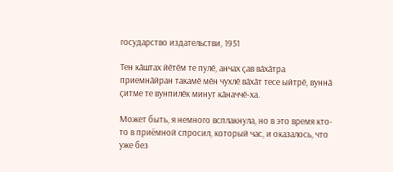государство издательстви, 1951

Тен кӑштах йӗтӗм те пулӗ, анчах ҫав вӑхӑтра приемнӑйран такамӗ мӗн чухлӗ вӑхӑт тесе ыйтрӗ, вуннӑ ҫитме те вунпилӗк минут кӑначчӗ-ха.

Может быть, я немного всплакнула, но в это время кто-то в приёмной спросил, который час, и оказалось, что уже без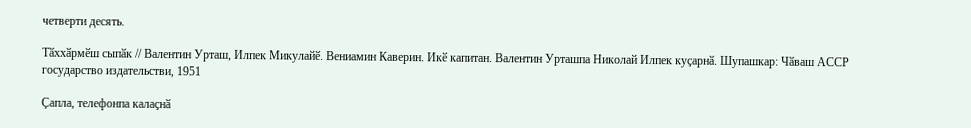четверти десять.

Тӑххӑрмӗш сыпӑк // Валентин Урташ, Илпек Микулайӗ. Вениамин Каверин. Икӗ капитан. Валентин Урташпа Николай Илпек куҫарнӑ. Шупашкар: Чӑваш АССР государство издательстви, 1951

Ҫапла, телефонпа калаҫнӑ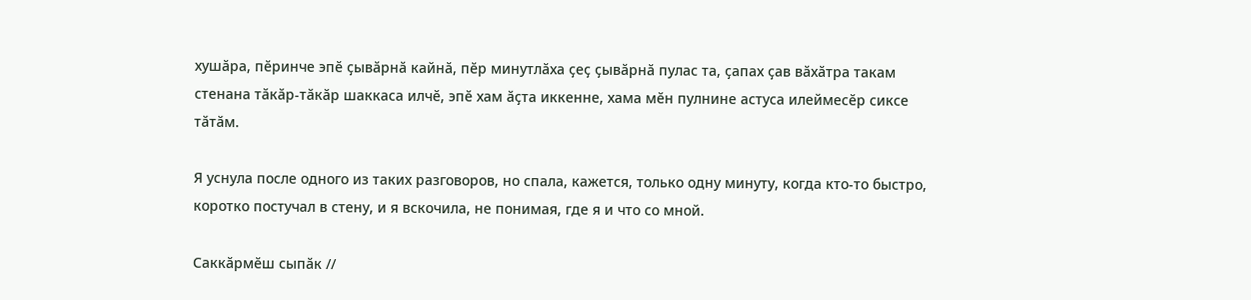хушӑра, пӗринче эпӗ ҫывӑрнӑ кайнӑ, пӗр минутлӑха ҫеҫ ҫывӑрнӑ пулас та, ҫапах ҫав вӑхӑтра такам стенана тӑкӑр-тӑкӑр шаккаса илчӗ, эпӗ хам ӑҫта иккенне, хама мӗн пулнине астуса илеймесӗр сиксе тӑтӑм.

Я уснула после одного из таких разговоров, но спала, кажется, только одну минуту, когда кто-то быстро, коротко постучал в стену, и я вскочила, не понимая, где я и что со мной.

Саккӑрмӗш сыпӑк //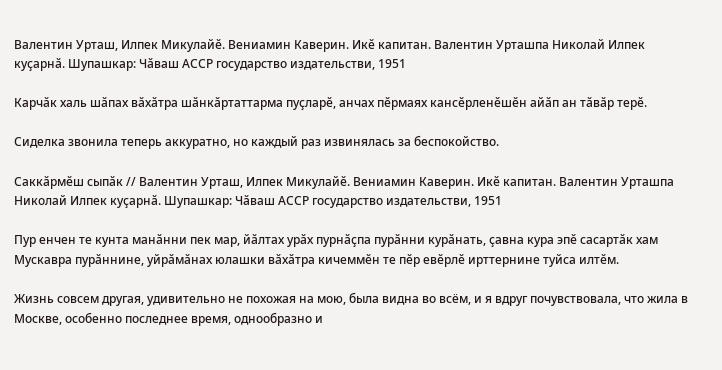Валентин Урташ, Илпек Микулайӗ. Вениамин Каверин. Икӗ капитан. Валентин Урташпа Николай Илпек куҫарнӑ. Шупашкар: Чӑваш АССР государство издательстви, 1951

Карчӑк халь шӑпах вӑхӑтра шӑнкӑртаттарма пуҫларӗ, анчах пӗрмаях кансӗрленӗшӗн айӑп ан тӑвӑр терӗ.

Сиделка звонила теперь аккуратно, но каждый раз извинялась за беспокойство.

Саккӑрмӗш сыпӑк // Валентин Урташ, Илпек Микулайӗ. Вениамин Каверин. Икӗ капитан. Валентин Урташпа Николай Илпек куҫарнӑ. Шупашкар: Чӑваш АССР государство издательстви, 1951

Пур енчен те кунта манӑнни пек мар, йӑлтах урӑх пурнӑҫпа пурӑнни курӑнать, ҫавна кура эпӗ сасартӑк хам Мускавра пурӑннине, уйрӑмӑнах юлашки вӑхӑтра кичеммӗн те пӗр евӗрлӗ ирттернине туйса илтӗм.

Жизнь совсем другая, удивительно не похожая на мою, была видна во всём, и я вдруг почувствовала, что жила в Москве, особенно последнее время, однообразно и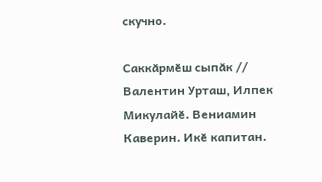скучно.

Саккӑрмӗш сыпӑк // Валентин Урташ, Илпек Микулайӗ. Вениамин Каверин. Икӗ капитан.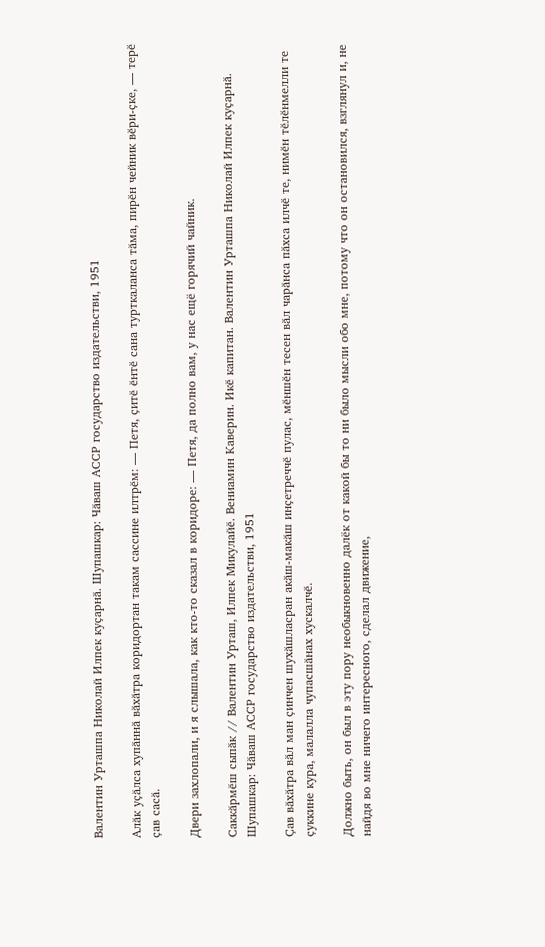Валентин Урташпа Николай Илпек куҫарнӑ. Шупашкар: Чӑваш АССР государство издательстви, 1951

Алӑк уҫӑлса хупӑннӑ вӑхӑтра коридортан такам сассине илтрӗм: — Петя, ҫитӗ ӗнтӗ сана турткаланса тӑма, пирӗн чейник вӗри-ҫке, — терӗ ҫав сасӑ.

Двери захлопали, и я слышала, как кто-то сказал в коридоре: — Петя, да полно вам, у нас ещё горячий чайник.

Саккӑрмӗш сыпӑк // Валентин Урташ, Илпек Микулайӗ. Вениамин Каверин. Икӗ капитан. Валентин Урташпа Николай Илпек куҫарнӑ. Шупашкар: Чӑваш АССР государство издательстви, 1951

Ҫав вӑхӑтра вӑл ман ҫинчен шухӑшласран акӑш-макӑш инҫетреччӗ пулас, мӗншӗн тесен вӑл чарӑнса пӑхса илчӗ те, нимӗн тӗлӗнмелли те ҫуккине кура, малалла чупасшӑнах хускалчӗ.

Должно быть, он был в эту пору необыкновенно далёк от какой бы то ни было мысли обо мне, потому что он остановился, взглянул и, не найдя во мне ничего интересного, сделал движение,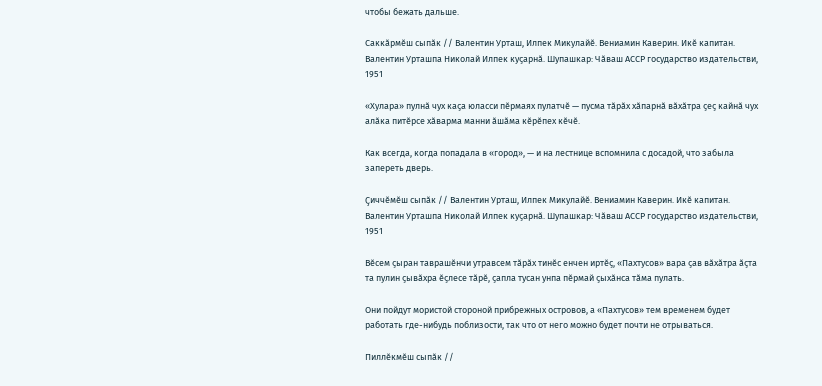чтобы бежать дальше.

Саккӑрмӗш сыпӑк // Валентин Урташ, Илпек Микулайӗ. Вениамин Каверин. Икӗ капитан. Валентин Урташпа Николай Илпек куҫарнӑ. Шупашкар: Чӑваш АССР государство издательстви, 1951

«Хулара» пулнӑ чух каҫа юласси пӗрмаях пулатчӗ — пусма тӑрӑх хӑпарнӑ вӑхӑтра ҫеҫ кайнӑ чух алӑка питӗрсе хӑварма манни ӑшӑма кӗрӗпех кӗчӗ.

Как всегда, когда попадала в «город», — и на лестнице вспомнила с досадой, что забыла запереть дверь.

Ҫиччӗмӗш сыпӑк // Валентин Урташ, Илпек Микулайӗ. Вениамин Каверин. Икӗ капитан. Валентин Урташпа Николай Илпек куҫарнӑ. Шупашкар: Чӑваш АССР государство издательстви, 1951

Вӗсем ҫыран таврашӗнчи утравсем тӑрӑх тинӗс енчен иртӗҫ, «Пахтусов» вара ҫав вӑхӑтра ӑҫта та пулин ҫывӑхра ӗҫлесе тӑрӗ, ҫапла тусан унпа пӗрмай ҫыхӑнса тӑма пулать.

Они пойдут мористой стороной прибрежных островов, а «Пахтусов» тем временем будет работать где-нибудь поблизости, так что от него можно будет почти не отрываться.

Пиллӗкмӗш сыпӑк //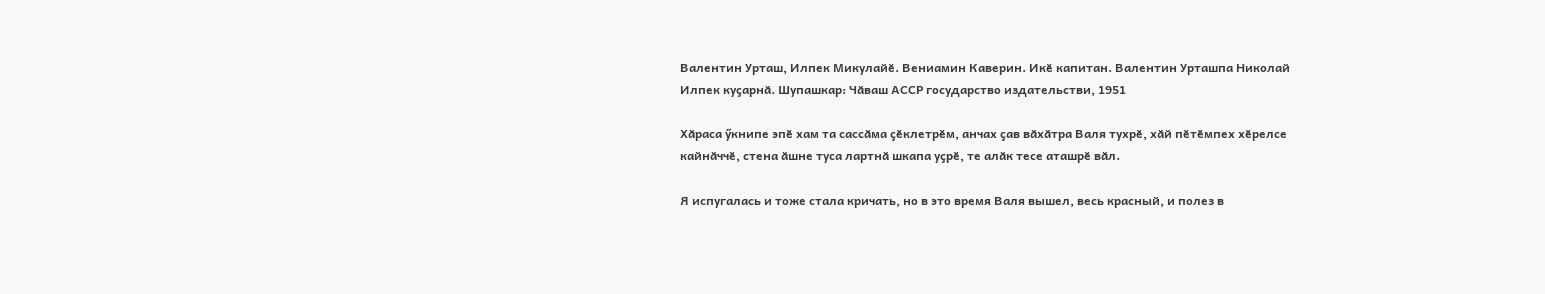Валентин Урташ, Илпек Микулайӗ. Вениамин Каверин. Икӗ капитан. Валентин Урташпа Николай Илпек куҫарнӑ. Шупашкар: Чӑваш АССР государство издательстви, 1951

Хӑраса ӳкнипе эпӗ хам та сассӑма ҫӗклетрӗм, анчах ҫав вӑхӑтра Валя тухрӗ, хӑй пӗтӗмпех хӗрелсе кайнӑччӗ, стена ӑшне туса лартнӑ шкапа уҫрӗ, те алӑк тесе аташрӗ вӑл.

Я испугалась и тоже стала кричать, но в это время Валя вышел, весь красный, и полез в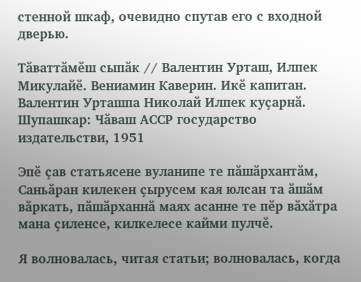стенной шкаф, очевидно спутав его с входной дверью.

Тӑваттӑмӗш сыпӑк // Валентин Урташ, Илпек Микулайӗ. Вениамин Каверин. Икӗ капитан. Валентин Урташпа Николай Илпек куҫарнӑ. Шупашкар: Чӑваш АССР государство издательстви, 1951

Эпӗ ҫав статьясене вуланипе те пӑшӑрхантӑм, Саньӑран килекен ҫырусем кая юлсан та ӑшӑм вӑркать, пӑшӑрханнӑ маях асанне те пӗр вӑхӑтра мана ҫиленсе, килкелесе кайми пулчӗ.

Я волновалась, читая статьи; волновалась, когда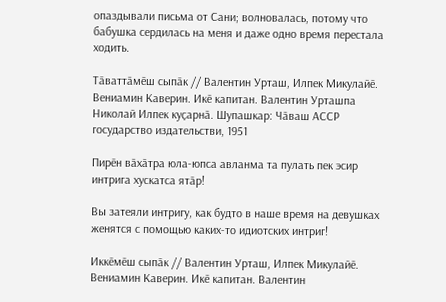опаздывали письма от Сани; волновалась, потому что бабушка сердилась на меня и даже одно время перестала ходить.

Тӑваттӑмӗш сыпӑк // Валентин Урташ, Илпек Микулайӗ. Вениамин Каверин. Икӗ капитан. Валентин Урташпа Николай Илпек куҫарнӑ. Шупашкар: Чӑваш АССР государство издательстви, 1951

Пирӗн вӑхӑтра юла-юпса авланма та пулать пек эсир интрига хускатса ятӑр!

Вы затеяли интригу, как будто в наше время на девушках женятся с помощью каких-то идиотских интриг!

Иккӗмӗш сыпӑк // Валентин Урташ, Илпек Микулайӗ. Вениамин Каверин. Икӗ капитан. Валентин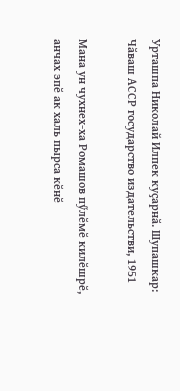Урташпа Николай Илпек куҫарнӑ. Шупашкар: Чӑваш АССР государство издательстви, 1951

Мана ун чухнех-ха Ромашов пӳлӗмӗ килӗшрӗ, анчах эпӗ ак халь пырса кӗнӗ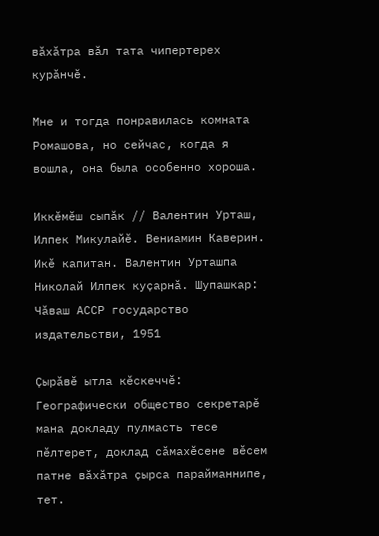вӑхӑтра вӑл тата чипертерех курӑнчӗ.

Мне и тогда понравилась комната Ромашова, но сейчас, когда я вошла, она была особенно хороша.

Иккӗмӗш сыпӑк // Валентин Урташ, Илпек Микулайӗ. Вениамин Каверин. Икӗ капитан. Валентин Урташпа Николай Илпек куҫарнӑ. Шупашкар: Чӑваш АССР государство издательстви, 1951

Ҫырӑвӗ ытла кӗскеччӗ: Географически общество секретарӗ мана докладу пулмасть тесе пӗлтерет, доклад сӑмахӗсене вӗсем патне вӑхӑтра ҫырса парайманнипе, тет.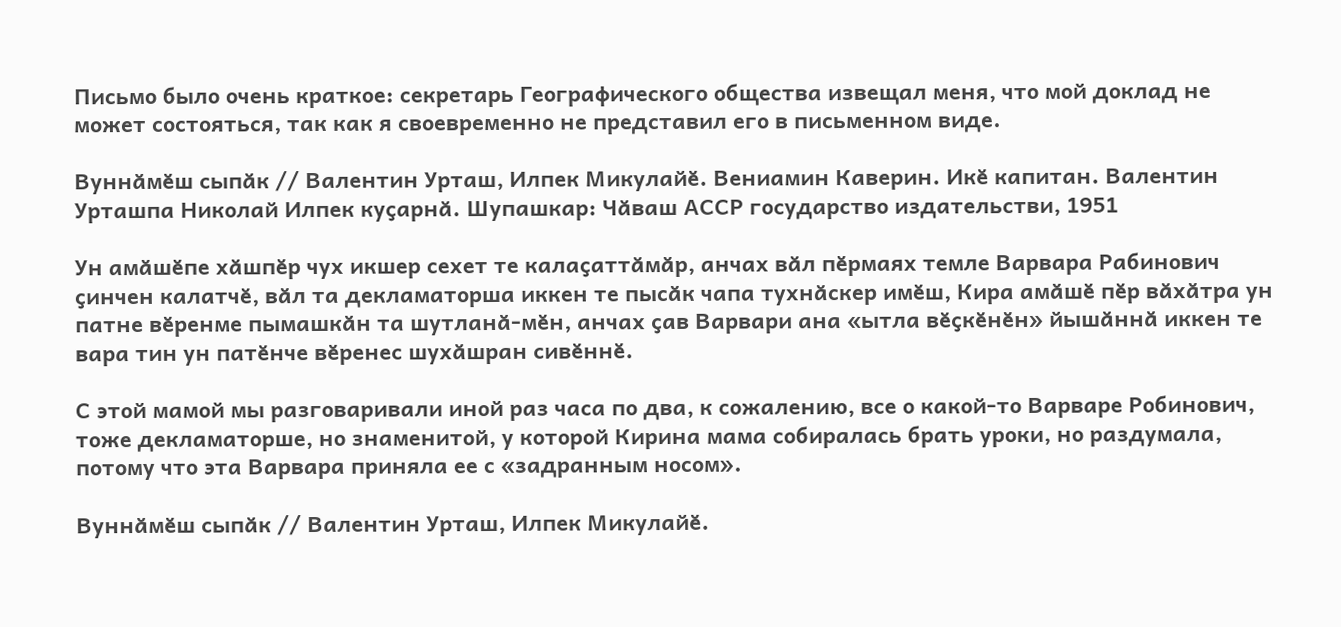Письмо было очень краткое: секретарь Географического общества извещал меня, что мой доклад не может состояться, так как я своевременно не представил его в письменном виде.

Вуннӑмӗш сыпӑк // Валентин Урташ, Илпек Микулайӗ. Вениамин Каверин. Икӗ капитан. Валентин Урташпа Николай Илпек куҫарнӑ. Шупашкар: Чӑваш АССР государство издательстви, 1951

Ун амӑшӗпе хӑшпӗр чух икшер сехет те калаҫаттӑмӑр, анчах вӑл пӗрмаях темле Варвара Рабинович ҫинчен калатчӗ, вӑл та декламаторша иккен те пысӑк чапа тухнӑскер имӗш, Кира амӑшӗ пӗр вӑхӑтра ун патне вӗренме пымашкӑн та шутланӑ-мӗн, анчах ҫав Варвари ана «ытла вӗҫкӗнӗн» йышӑннӑ иккен те вара тин ун патӗнче вӗренес шухӑшран сивӗннӗ.

С этой мамой мы разговаривали иной раз часа по два, к сожалению, все о какой-то Варваре Робинович, тоже декламаторше, но знаменитой, у которой Кирина мама собиралась брать уроки, но раздумала, потому что эта Варвара приняла ее с «задранным носом».

Вуннӑмӗш сыпӑк // Валентин Урташ, Илпек Микулайӗ.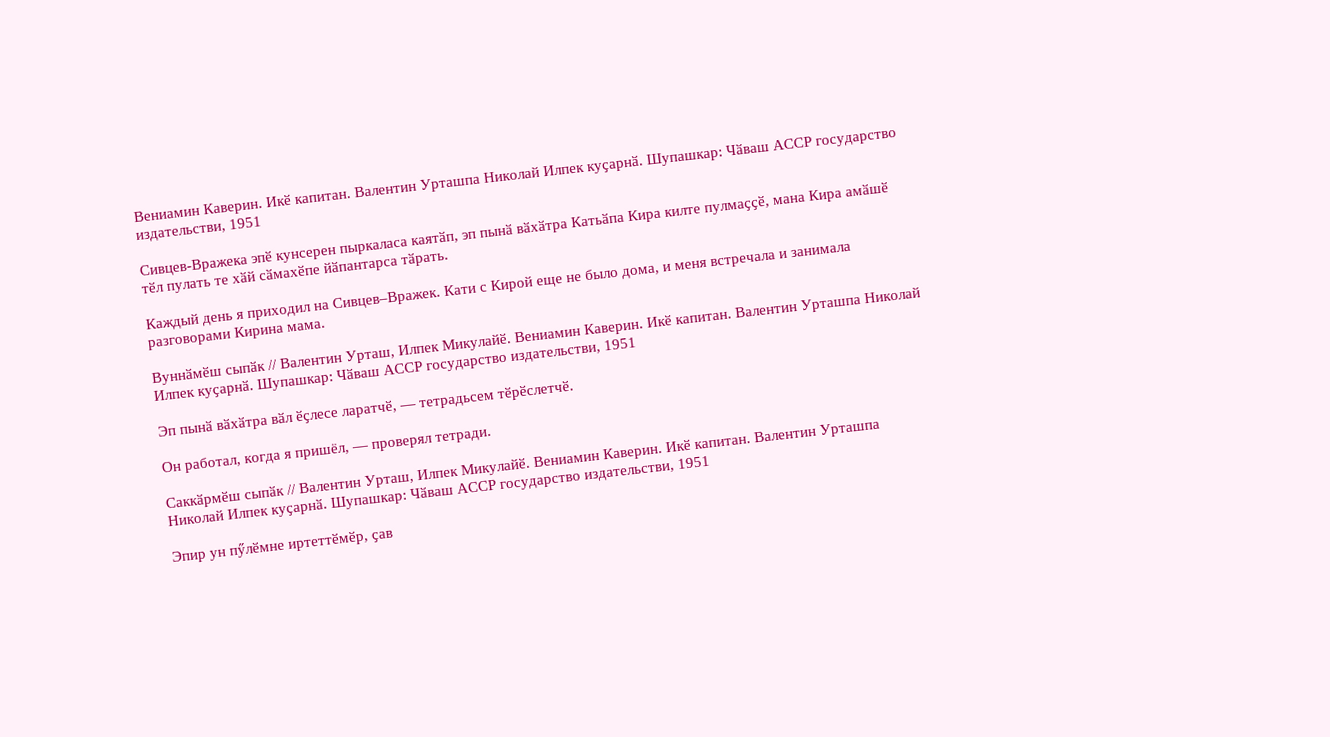Вениамин Каверин. Икӗ капитан. Валентин Урташпа Николай Илпек куҫарнӑ. Шупашкар: Чӑваш АССР государство издательстви, 1951

Сивцев-Вражека эпӗ кунсерен пыркаласа каятӑп, эп пынӑ вӑхӑтра Катьӑпа Кира килте пулмаҫҫӗ, мана Кира амӑшӗ тӗл пулать те хӑй сӑмахӗпе йӑпантарса тӑрать.

Каждый день я приходил на Сивцев–Вражек. Кати с Кирой еще не было дома, и меня встречала и занимала разговорами Кирина мама.

Вуннӑмӗш сыпӑк // Валентин Урташ, Илпек Микулайӗ. Вениамин Каверин. Икӗ капитан. Валентин Урташпа Николай Илпек куҫарнӑ. Шупашкар: Чӑваш АССР государство издательстви, 1951

Эп пынӑ вӑхӑтра вӑл ӗҫлесе ларатчӗ, — тетрадьсем тӗрӗслетчӗ.

Он работал, когда я пришёл, — проверял тетради.

Саккӑрмӗш сыпӑк // Валентин Урташ, Илпек Микулайӗ. Вениамин Каверин. Икӗ капитан. Валентин Урташпа Николай Илпек куҫарнӑ. Шупашкар: Чӑваш АССР государство издательстви, 1951

Эпир ун пӳлӗмне иртеттӗмӗр, ҫав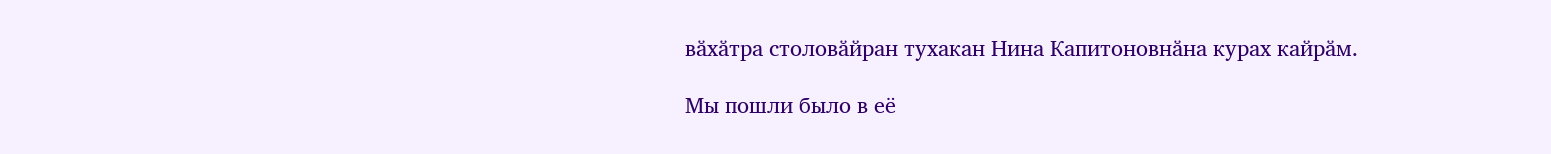вӑхӑтра столовӑйран тухакан Нина Капитоновнӑна курах кайрӑм.

Мы пошли было в её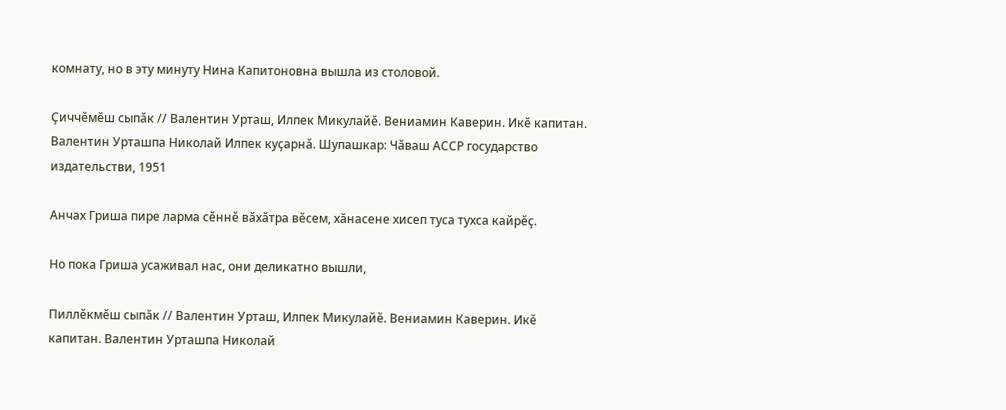комнату, но в эту минуту Нина Капитоновна вышла из столовой.

Ҫиччӗмӗш сыпӑк // Валентин Урташ, Илпек Микулайӗ. Вениамин Каверин. Икӗ капитан. Валентин Урташпа Николай Илпек куҫарнӑ. Шупашкар: Чӑваш АССР государство издательстви, 1951

Анчах Гриша пире ларма сӗннӗ вӑхӑтра вӗсем, хӑнасене хисеп туса тухса кайрӗҫ.

Но пока Гриша усаживал нас, они деликатно вышли,

Пиллӗкмӗш сыпӑк // Валентин Урташ, Илпек Микулайӗ. Вениамин Каверин. Икӗ капитан. Валентин Урташпа Николай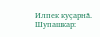Илпек куҫарнӑ. Шупашкар: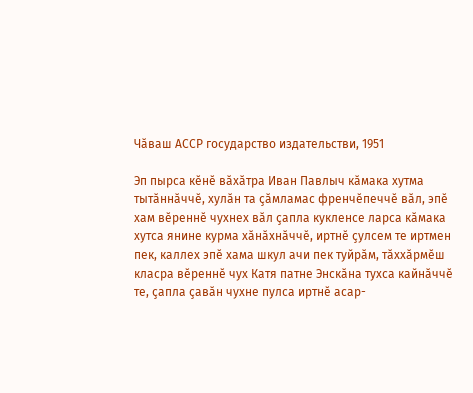Чӑваш АССР государство издательстви, 1951

Эп пырса кӗнӗ вӑхӑтра Иван Павлыч кӑмака хутма тытӑннӑччӗ, хулӑн та ҫӑмламас френчӗпеччӗ вӑл, эпӗ хам вӗреннӗ чухнех вӑл ҫапла кукленсе ларса кӑмака хутса янине курма хӑнӑхнӑччӗ, иртнӗ ҫулсем те иртмен пек, каллех эпӗ хама шкул ачи пек туйрӑм, тӑххӑрмӗш класра вӗреннӗ чух Катя патне Энскӑна тухса кайнӑччӗ те, ҫапла ҫавӑн чухне пулса иртнӗ асар-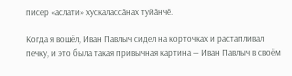писер «аслати» хускалассӑнах туйӑнчӗ.

Когда я вошёл, Иван Павлыч сидел на корточках и растапливал печку, и это была такая привычная картина — Иван Павлыч в своём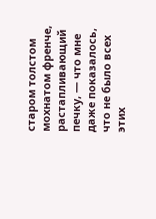старом толстом мохнатом френче, растапливающий печку, — что мне даже показалось, что не было всех этих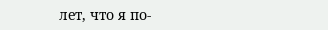лет, что я по-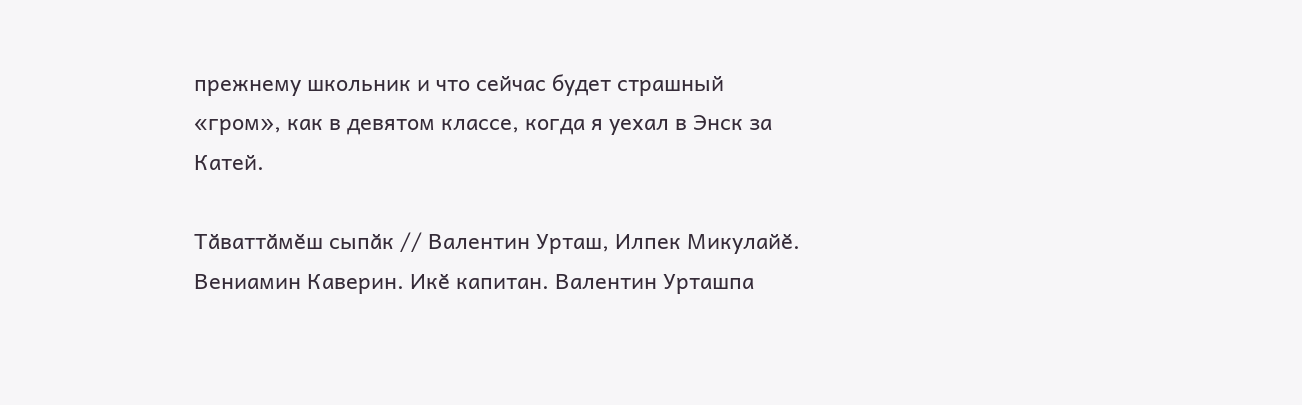прежнему школьник и что сейчас будет страшный «гром», как в девятом классе, когда я уехал в Энск за Катей.

Тӑваттӑмӗш сыпӑк // Валентин Урташ, Илпек Микулайӗ. Вениамин Каверин. Икӗ капитан. Валентин Урташпа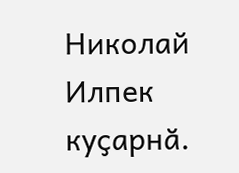Николай Илпек куҫарнӑ.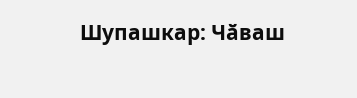Шупашкар: Чӑваш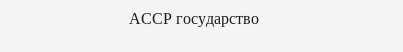АССР государство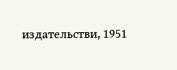издательстви, 1951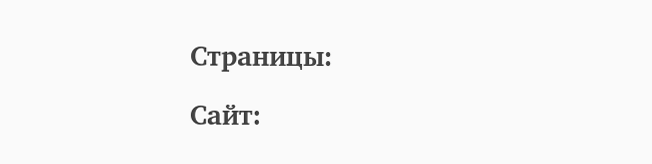Страницы:

Сайт: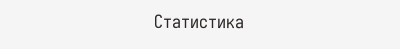Статистика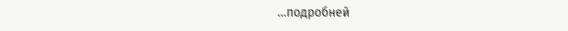...подробней